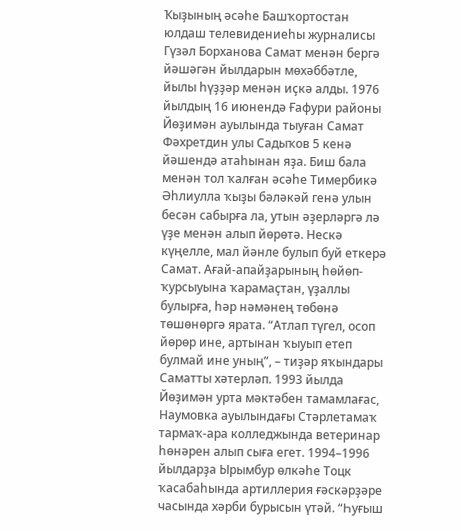Ҡыҙының әсәһе Башҡортостан юлдаш телевидениеһы журналисы Гүзәл Борханова Самат менән бергә йәшәгән йылдарын мөхәббәтле, йылы һүҙҙәр менән иҫкә алды. 1976 йылдың 16 июнендә Ғафури районы Йөҙимән ауылында тыуған Самат Фәхретдин улы Садыҡов 5 кенә йәшендә атаһынан яҙа. Биш бала менән тол ҡалған әсәһе Тимербикә Әһлиулла ҡыҙы бәләкәй генә улын бесән сабырға ла, утын әҙерләргә лә үҙе менән алып йөрөтә. Нескә күңелле, мал йәнле булып буй еткерә Самат. Ағай-апайҙарының һөйөп-ҡурсыуына ҡарамаҫтан, үҙаллы булырға, һәр нәмәнең төбөнә төшөнөргә ярата. “Атлап түгел, осоп йөрөр ине, артынан ҡыуып етеп булмай ине уның”, – тиҙәр яҡындары Саматты хәтерләп. 1993 йылда Йөҙимән урта мәктәбен тамамлағас, Наумовка ауылындағы Стәрлетамаҡ тармаҡ-ара колледжында ветеринар һөнәрен алып сыға егет. 1994–1996 йылдарҙа Ырымбур өлкәһе Тоцк ҡасабаһында артиллерия ғәскәрҙәре часында хәрби бурысын үтәй. “Һуғыш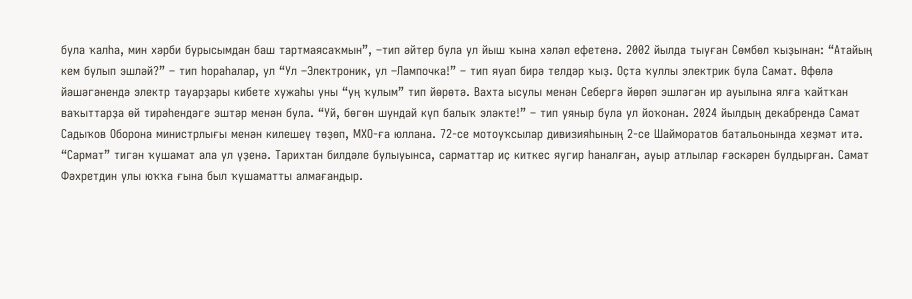була ҡалһа, мин хәрби бурысымдан баш тартмаясаҡмын”, –тип әйтер була ул йыш ҡына хәләл ефетенә. 2002 йылда тыуған Сөмбөл ҡыҙынан: “Атайың кем булып эшләй?” – тип һораһалар, ул “Ул –Электроник, ул –Лампочка!” – тип яуап бирә телдәр ҡыҙ. Оҫта ҡуллы электрик була Самат. Өфөлә йәшәгәнендә электр тауарҙары кибете хужаһы уны “уң ҡулым” тип йөрөтә. Вахта ысулы менән Себергә йөрөп эшләгән ир ауылына ялға ҡайтҡан ваҡыттарҙа өй тирәһендәге эштәр менән була. “Уй, бөгөн шундай күп балыҡ эләкте!” – тип уяныр була ул йоҡонан. 2024 йылдың декабрендә Самат Садыҡов Оборона министрлығы менән килешеү төҙөп, МХО-ға юллана. 72-се мотоуҡсылар дивизияһының 2-се Шайморатов батальонында хеҙмәт итә. “Сармат” тигән ҡушамат ала ул үҙенә. Тарихтан билдәле булыуынса, сарматтар иҫ киткес яугир һаналған, ауыр атлылар ғәскәрен булдырған. Самат Фәхретдин улы юҡҡа ғына был ҡушаматты алмағандыр.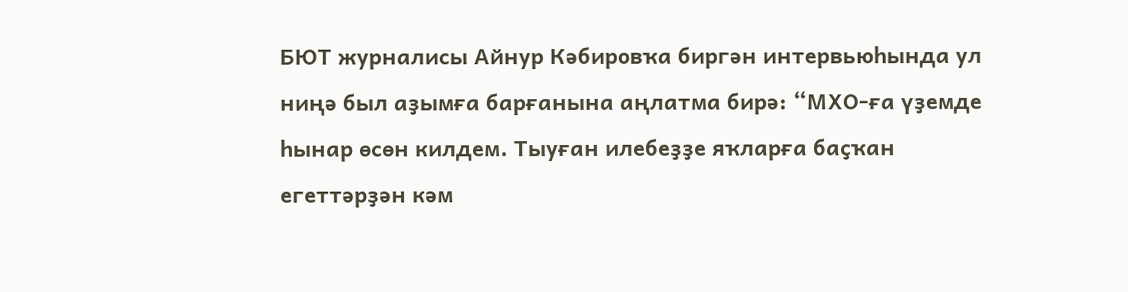БЮТ журналисы Айнур Кәбировҡа биргән интервьюһында ул ниңә был аҙымға барғанына аңлатма бирә: “МХО-ға үҙемде һынар өсөн килдем. Тыуған илебеҙҙе яҡларға баҫҡан егеттәрҙән кәм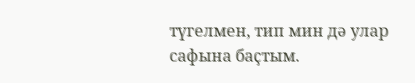түгелмен, тип мин дә улар сафына баҫтым.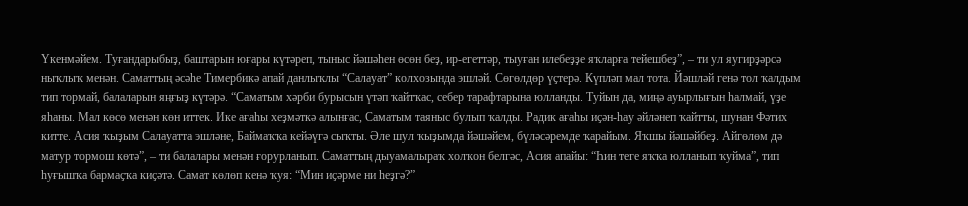Үкенмәйем. Туғандарыбыҙ, баштарын юғары күтәреп, тыныс йәшәһен өсөн беҙ, ир-егеттәр, тыуған илебеҙҙе яҡларға тейешбеҙ”, – ти ул яугирҙәрсә ныҡлыҡ менән. Саматтың әсәһе Тимербикә апай данлыҡлы “Салауат” колхозында эшләй. Сөгөлдөр үҫтерә. Күпләп мал тота. Йәшләй генә тол ҡалдым тип тормай, балаларын яңғыҙ күтәрә. “Саматым хәрби бурысын үтәп ҡайтҡас, себер тарафтарына юлланды. Туйын да, миңә ауырлығын һалмай, үҙе яһаны. Мал көсө менән көн иттек. Ике ағаһы хеҙмәткә алынғас, Саматым таяныс булып ҡалды. Радик ағаһы иҫән-һау әйләнеп ҡайтты, шунан Фәтих китте. Асия ҡыҙым Салауатта эшләне, Баймаҡҡа кейәүгә сыҡты. Әле шул ҡыҙымда йәшәйем, бүләсәремде ҡарайым. Яҡшы йәшәйбеҙ. Айгөлөм дә матур тормош көтә”, – ти балалары менән ғорурланып. Саматтың дыуамалыраҡ холҡон белгәс, Асия апайы: “Һин теге яҡҡа юлланып ҡуйма”, тип һуғышҡа бармаҫҡа киҫәтә. Самат көлөп кенә ҡуя: “Мин иҫәрме ни һеҙгә?”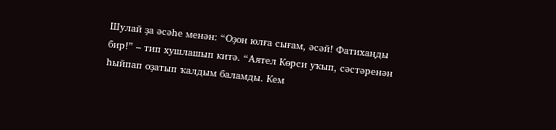Шулай ҙа әсәһе менән: “Оҙон юлға сығам, әсәй! Фатихаңды бир!” – тип хушлашып китә. “Аятел Көрси уҡып, сәстәренән һыйпап оҙатып ҡалдым баламды. Кем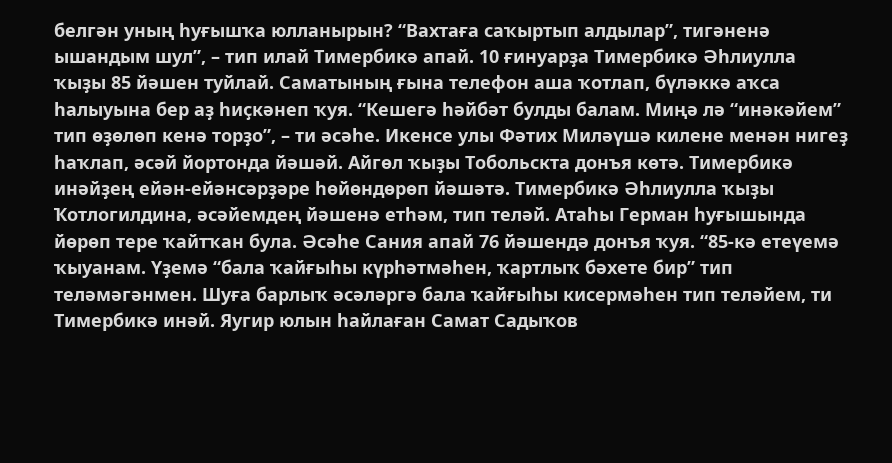белгән уның һуғышҡа юлланырын? “Вахтаға саҡыртып алдылар”, тигәненә ышандым шул”, – тип илай Тимербикә апай. 10 ғинуарҙа Тимербикә Әһлиулла ҡыҙы 85 йәшен туйлай. Саматының ғына телефон аша ҡотлап, бүләккә аҡса һалыуына бер аҙ һиҫкәнеп ҡуя. “Кешегә һәйбәт булды балам. Миңә лә “инәкәйем” тип өҙөлөп кенә торҙо”, – ти әсәһе. Икенсе улы Фәтих Миләүшә килене менән нигеҙ һаҡлап, әсәй йортонда йәшәй. Айгөл ҡыҙы Тобольскта донъя көтә. Тимербикә инәйҙең ейән-ейәнсәрҙәре һөйөндөрөп йәшәтә. Тимербикә Әһлиулла ҡыҙы Ҡотлогилдина, әсәйемдең йәшенә етһәм, тип теләй. Атаһы Герман һуғышында йөрөп тере ҡайтҡан була. Әсәһе Сания апай 76 йәшендә донъя ҡуя. “85-кә етеүемә ҡыуанам. Үҙемә “бала ҡайғыһы күрһәтмәһен, ҡартлыҡ бәхете бир” тип теләмәгәнмен. Шуға барлыҡ әсәләргә бала ҡайғыһы кисермәһен тип теләйем, ти Тимербикә инәй. Яугир юлын һайлаған Самат Садыҡов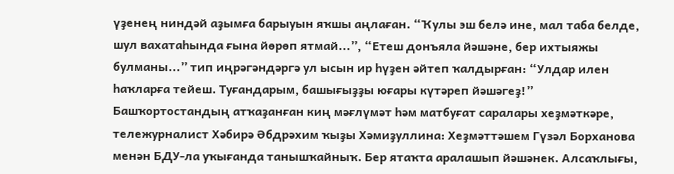үҙенең ниндәй аҙымға барыуын яҡшы аңлаған. “Ҡулы эш белә ине, мал таба белде, шул вахатаһында ғына йөрөп ятмай...”, “Етеш донъяла йәшәне, бер ихтыяжы булманы...” тип иңрәгәндәргә ул ысын ир һүҙен әйтеп ҡалдырған: “Улдар илен һаҡларға тейеш. Туғандарым, башығыҙҙы юғары күтәреп йәшәгеҙ!” Башҡортостандың атҡаҙанған киң мәғлүмәт һәм матбуғат саралары хеҙмәткәре, тележурналист Хәбирә Әбдрәхим ҡыҙы Хәмиҙуллина: Хеҙмәттәшем Гүзәл Борханова менән БДУ-ла уҡығанда танышҡайныҡ. Бер ятаҡта аралашып йәшәнек. Алсаҡлығы,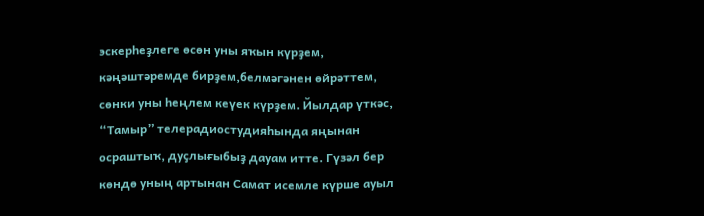эскерһеҙлеге өсөн уны яҡын күрҙем, кәңәштәремде бирҙем,белмәгәнен өйрәттем, сөнки уны һеңлем кеүек күрҙем. Йылдар үткәс, “Тамыр” телерадиостудияһында яңынан осраштыҡ, дуҫлығыбыҙ дауам итте. Гүзәл бер көндө уның артынан Самат исемле күрше ауыл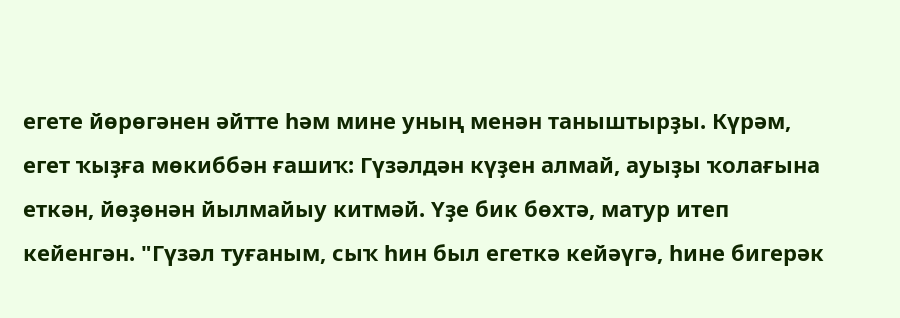егете йөрөгәнен әйтте һәм мине уның менән таныштырҙы. Күрәм, егет ҡыҙға мөкиббән ғашиҡ: Гүзәлдән күҙен алмай, ауыҙы ҡолағына еткән, йөҙөнән йылмайыу китмәй. Үҙе бик бөхтә, матур итеп кейенгән. "Гүзәл туғаным, сыҡ һин был егеткә кейәүгә, һине бигерәк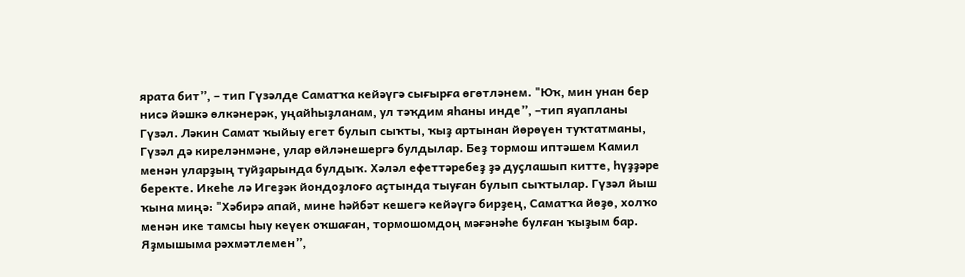ярата бит”, – тип Гүзәлде Саматҡа кейәүгә сығырға өгөтләнем. "Юҡ, мин унан бер нисә йәшкә өлкәнерәк, уңайһыҙланам, ул тәҡдим яһаны инде”, –тип яуапланы Гүзәл. Ләкин Самат ҡыйыу егет булып сыҡты, ҡыҙ артынан йөрөүен туҡтатманы, Гүзәл дә киреләнмәне, улар өйләнешергә булдылар. Беҙ тормош иптәшем Камил менән уларҙың туйҙарында булдыҡ. Хәләл ефеттәребеҙ ҙә дуҫлашып китте, һүҙҙәре беректе. Икеһе лә Игеҙәк йондоҙлоғо аҫтында тыуған булып сыҡтылар. Гүзәл йыш ҡына миңә: "Хәбирә апай, мине һәйбәт кешегә кейәүгә бирҙең, Саматҡа йөҙө, холҡо менән ике тамсы һыу кеүек оҡшаған, тормошомдоң мәғәнәһе булған ҡыҙым бар. Яҙмышыма рәхмәтлемен”,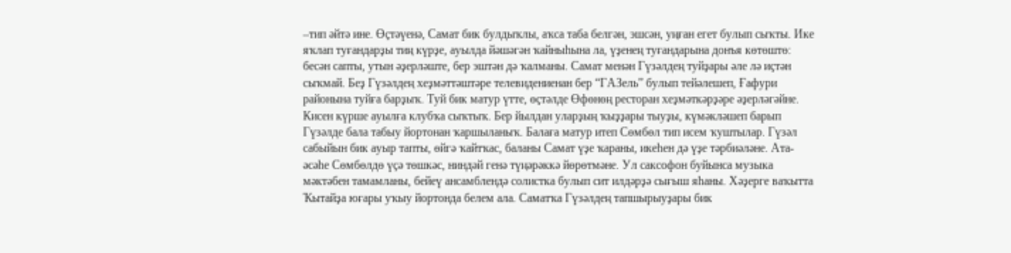–тип әйтә ине. Өҫтәүенә, Самат бик булдыҡлы, аҡса таба белгән, эшсән, уңған егет булып сыҡты. Ике яҡлап туғандарҙы тиң күрҙе, ауылда йәшәгән ҡайныһына ла, үҙенең туғандарына донъя көтөштө: бесән сапты, утын әҙерләште, бер эштән дә ҡалманы. Самат менән Гүзәлдең туйҙары әле лә иҫтән сыҡмай. Беҙ Гүзәлдең хеҙмәттәштәре телевидениенан бер “ГАЗель” булып тейәлешеп, Ғафури районына туйға барҙыҡ. Туй бик матур үтте, өҫтәлде Өфөнөң ресторан хеҙмәткәрҙәре әҙерләгәйне. Кисен күрше ауылға клубҡа сыҡтыҡ. Бер йылдан уларҙың ҡыҙҙары тыуҙы, күмәкләшеп барып Гүзәлде бала табыу йортонан ҡаршыланыҡ. Балаға матур итеп Сөмбөл тип исем ҡуштылар. Гүзәл сабыйын бик ауыр тапты, өйгә ҡайтҡас, баланы Самат үҙе ҡараны, икеһен дә үҙе тәрбиәләне. Ата-әсәһе Сөмбөлдө үҫә төшкәс, ниндәй генә түңәрәккә йөрөтмәне. Ул саксофон буйынса музыка мәктәбен тамамланы, бейеү ансамблендә солистка булып сит илдәрҙә сығыш яһаны. Хәҙерге ваҡытта Ҡытайҙа юғары уҡыу йортонда белем ала. Саматҡа Гүзәлдең тапшырыуҙары бик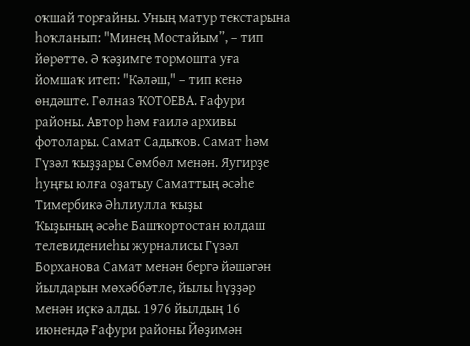оҡшай торғайны. Уның матур текстарына һоҡланып: "Минең Мостайым”, – тип йөрөттө. Ә ҡәҙимге тормошта уға йомшаҡ итеп: "Кәләш," – тип кенә өндәште. Гөлназ ҠОТОЕВА. Ғафури районы. Автор һәм ғаилә архивы фотолары. Самат Садыҡов. Самат һәм Гүзәл ҡыҙҙары Сөмбөл менән. Яугирҙе һуңғы юлға оҙатыу Саматтың әсәһе Тимербикә Әһлиулла ҡыҙы
Ҡыҙының әсәһе Башҡортостан юлдаш телевидениеһы журналисы Гүзәл Борханова Самат менән бергә йәшәгән йылдарын мөхәббәтле, йылы һүҙҙәр менән иҫкә алды. 1976 йылдың 16 июнендә Ғафури районы Йөҙимән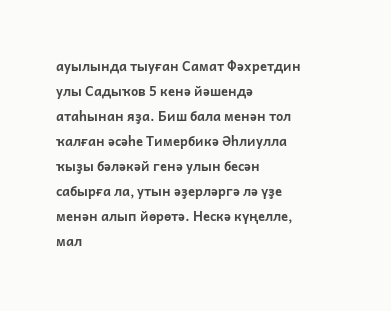ауылында тыуған Самат Фәхретдин улы Садыҡов 5 кенә йәшендә атаһынан яҙа. Биш бала менән тол ҡалған әсәһе Тимербикә Әһлиулла ҡыҙы бәләкәй генә улын бесән сабырға ла, утын әҙерләргә лә үҙе менән алып йөрөтә. Нескә күңелле, мал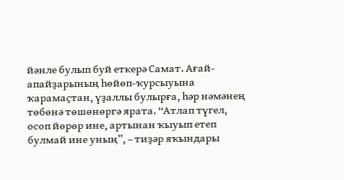йәнле булып буй еткерә Самат. Ағай-апайҙарының һөйөп-ҡурсыуына ҡарамаҫтан, үҙаллы булырға, һәр нәмәнең төбөнә төшөнөргә ярата. “Атлап түгел, осоп йөрөр ине, артынан ҡыуып етеп булмай ине уның”, – тиҙәр яҡындары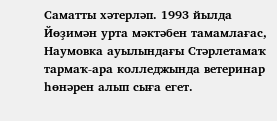Саматты хәтерләп. 1993 йылда Йөҙимән урта мәктәбен тамамлағас, Наумовка ауылындағы Стәрлетамаҡ тармаҡ-ара колледжында ветеринар һөнәрен алып сыға егет.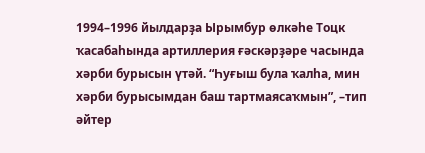1994–1996 йылдарҙа Ырымбур өлкәһе Тоцк ҡасабаһында артиллерия ғәскәрҙәре часында хәрби бурысын үтәй. “Һуғыш була ҡалһа, мин хәрби бурысымдан баш тартмаясаҡмын”, –тип әйтер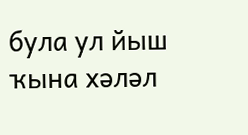була ул йыш ҡына хәләл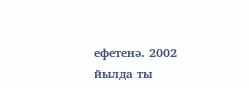ефетенә. 2002 йылда ты